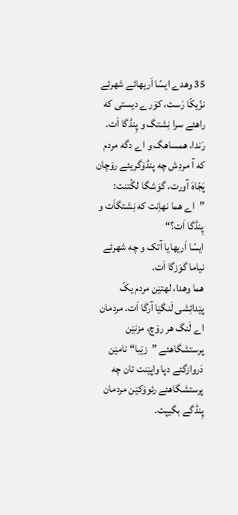35 وهدے ایسّا اَریهائے شهرئے نزّیکّا رَست، کۆرے دیستی که راهئے سرا نِشتگ و پِنڈگا اَت.
رَندا، همساهگ و اے دگه مردم که آ مردِش چه پنڈۆگریئے رۆچان پَجّاهَ آورت، گوَشگا لگّتنت: ”اے هما نهاِنت که نِشتگاَت و پِنڈگا اَت؟“
ایسّا اَریهایا آتک و چه شهرئے نیاما گوَزگا اَت.
هما وهدا، لهتێن مردم یکّ پێدائِشی لَنگێا آرگا اَت. مردمان اے لَنگ هر رۆچ، مزنێن پرستشگاهئے ”زێبا“ نامێن دَروازگئے دپا واپێنت تان چه پرستشگاهئے رئوۆکێن مردمان پِنڈگے بگیپت.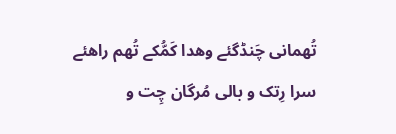تُهمانی چَنڈگئے وهدا کَمُّکے تُهم راهئے سرا رِتک و بالی مُرگان چِت و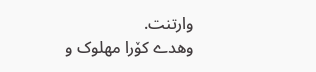وارتنت.
وهدے کۆرا مهلوک و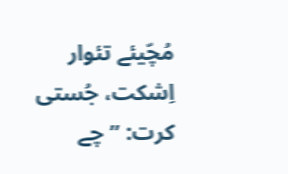مُچّیئے تئوار اِشکت، جُستی کرت: ”چے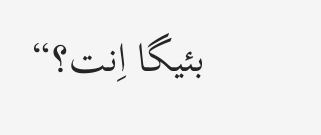بئیگا اِنت؟“